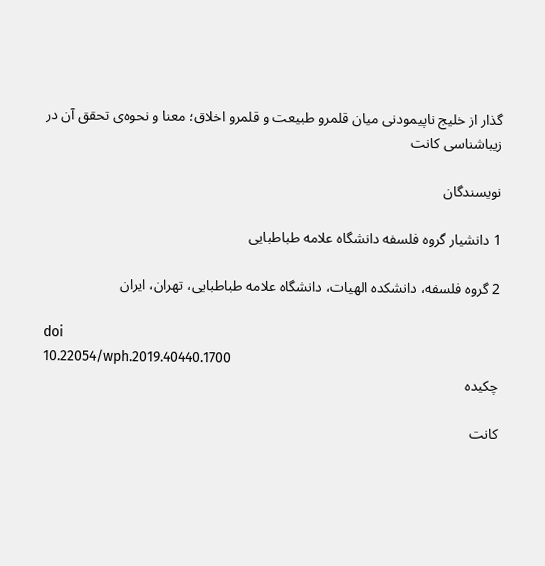گذار از خلیج ناپیمودنی میان قلمرو طبیعت و قلمرو اخلاق؛ معنا و نحوه‌ی تحقق آن در زیباشناسی کانت

نویسندگان

1 دانشیار گروه فلسفه دانشگاه علامه طباطبایی

2 گروه فلسفه، دانشکده الهیات، دانشگاه علامه طباطبایی، تهران، ایران

doi
10.22054/wph.2019.40440.1700
چکیده

کانت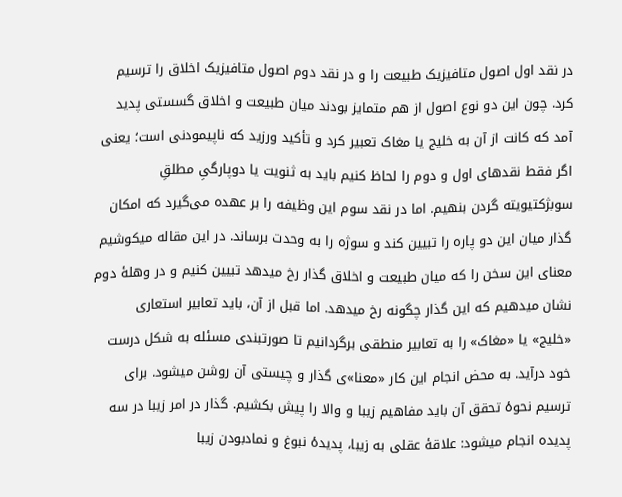در نقد اول اصول متافیزیک طبیعت را و در نقد دوم اصول متافیزیک اخلاق را ترسیم کرد. چون این دو نوع اصول از هم متمایز بودند میان طبیعت و اخلاق گسستی پدید آمد که کانت از آن به خلیج یا مغاک تعبیر کرد و تأکید ورزید که ناپیمودنی است؛ یعنی اگر فقط نقدهای اول و دوم را لحاظ کنیم باید به ثنویت یا دوپارگیِ مطلقِ سوبژکتیویته گردن بنهیم. اما در نقد سوم این وظیفه را بر عهده می‌گیرد که امکان گذار میان این دو پاره را تبیین کند و سوژه را به وحدت برساند. در این مقاله میکوشیم معنای این سخن را که میان طبیعت و اخلاق گذار رخ میدهد تبیین کنیم و در وهلۀ دوم نشان میدهیم که این گذار چگونه رخ میدهد. اما قبل از آن، باید تعابیر استعاری «خلیج» یا «مغاک» را به تعابیر منطقی برگردانیم تا صورتبندی مسئله به شکل درست خود درآید. به محض انجام این کار «معنا»ی گذار و چیستی آن روشن میشود. برای ترسیم نحوۀ تحقق آن باید مفاهیم زیبا و والا را پیش بکشیم. گذار در امر زیبا در سه پدیده انجام میشود: علاقۀ عقلی به زیبا، پدیدۀ نبوغ و نمادبودن زیبا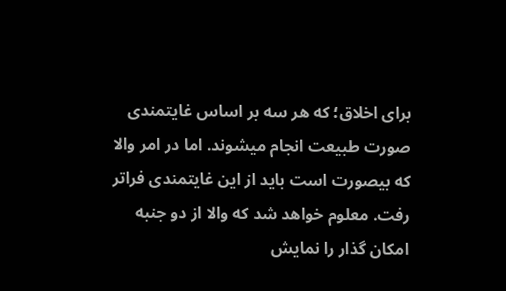برای اخلاق؛ که هر سه بر اساس غایتمندی صورت طبیعت انجام میشوند. اما در امر والا که بیصورت است باید از این غایتمندی فراتر رفت. معلوم خواهد شد که والا از دو جنبه امکان گذار را نمایش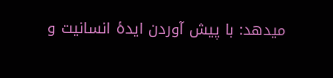میدهد: با پیش آوردن ایدۀ انسانیت و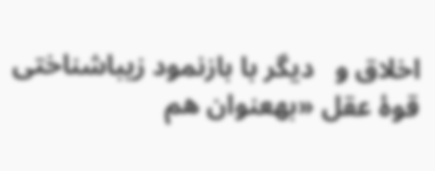اخلاق و   دیگر با بازنمود زیباشناختی قوۀ عقل «بهعنوان هم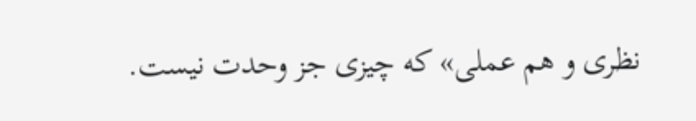نظری و هم عملی» که چیزی جز وحدت نیست.